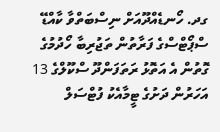ގދ. ހޯނޑެއްދޫއަށް ނިސްބަތްވާ ކާއްޑޭ ސްޕޯޓްސްގެ ފަރާތުން ތަޖުރިބާ ހޯދުމުގެ ގޮތުން އެ އަތޮޅު ރަތަފަންދޫ ސްކޫލްގެ 13 އަހަރުން ދަށުގެ ޓީމާއެކު ފުޓްސަލް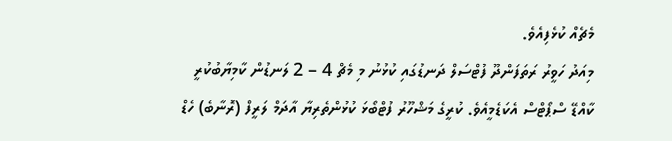މެޗެއް ކުޅެފިއެވެ.
މިއަދު ހަވީރު ރަތަފަންދޫ ފުޓްސަލް ދަނޑުގައި ކުޅުނު މި މެޗް 4 – 2 ލަނޑުން ކާމިޔާބުކުރީ ކާއްޑޭ ސްޕޯޓްސް އެކަޑެމީއެވެ. ކުރީގެ މަޝްހޫރު ފުޓްބޯޅަ ކުޅުންތެރިޔާ އާދަމް ލަރީފް (ރޮނާބެ) ހެޑް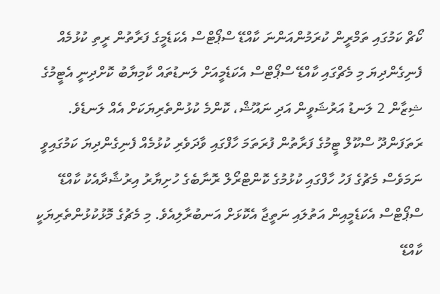ކޯޗް ކަމުގައި ތަމްރީން ކުރަމުންއަންނަ ކާއްޑޭ ސްޕޯޓްސް އެކަޑެމީގެ ފަރާތުން ރީތި ކުޅުމެއް ފެނިގެންދިޔަ މި މެޗްގައި ކާއްޑޭ ސްޕޯޓްސް އެކަޑެމީއަށް ލަނޑުތައް ކާމިޔާބު ކޮށްދިނީ އެޓީމުގެ ޝިޒާން 2 ލަނޑު އަރުޝަވީން އަދި ނައޫޝް، ކޮންމެ ކުޅުންތެރިޔަކަށް އެއް ލަނޑެވެ.
ރަތަފަންދޫ ސްކޫލް ޓީމުގެ ފަރާތުން ފުރަތަމަ ހާފްގައި ވާދަވެރި ކުޅުމެއް ފެނިގެންދިޔަ ކަމުގައިވީ ނަމަވެސް މެޗުގެ ފަހު ހާފްގައި ކުޅުމުގެ ކޮންޓްރޯލް ރޮނާބެގެ ހުށިޔާރު އިރުޝާދާއެކު ކާއްޑޭ ސްޕޯޓްސް އެކަޑެމީއިން އަތުލައި ނަތީޖާ އެކޮޅަށް އަނބުރާލިއެވެ. މި މެޗުގެ މޮޅުކުޅުންތެރިޔަކީ ކާއްޑޭ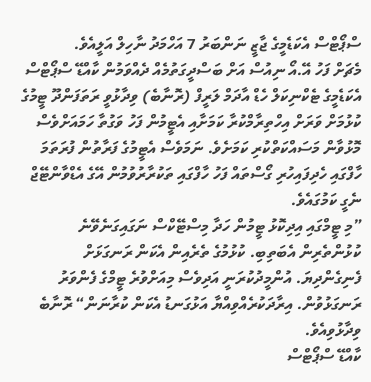ސްޕޯޓްސް އެކަޑެމީގެ ޖާޒީ ނަންބަރު 7 އަހްމަދު ނާހިލް އަލީއެވެ.
މެޗަށް ފަހު އޭ.އޯ ނިއުސް އަށް ބަސްދީގަތުމެއް ދެއްވަމުން ކާއްޑޭ ސްޕޯޓްސް އެކަޑެމީގެ ޓެކްނިކަލް ހެޑް އާދަމް ލަރީފް (ރޮނާބެ) ވިދާޅުވީ ރަތަފަންދޫ ޓީމުގެ ކުޅުމަށް ވަރަށް އިހްތިރާމްކުރާ ކަމަށާއި އެޓީމުން ފަހު ވަގުތާ ހަމައަށްވެސް މޮޅުވާން މަސައްކަތްކުރި ކަމަށެވެ. ނަމަވެސް އެޓީމުގެ ފަރާތުން ފުރަތަމަ ހާފްގައި ހެދިފައިހުރި ގޯސްތައް ފަހު ހާފްގައި ތަކުރާރުވުމުން އޭގެ އެޑްވާންޓޭޖް ނެގީ ކަމުގައެވެ.
”މި ޓީމްގައި އިދިކޮޅު ޓީމުން ހަދާ މިސްޓޭކްސް ނަގައިގަނެވޭނެ ކުޅުންތެރިން އެބަތިބި. ކުޅުމުގެ ތެރެއިން އެކަން ރަނގަޅަށް ފެނިގެންދިޔަ. އުންމީދުކުރަނީ އަދިވެސް މިއަށްވުރެ ޓީމްގެ ފެންވަރު ރަނގަޅުވުން. އިރާދަކުރެއްވިއްޔާ އަޅުގަނޑު އެކަން ކުރާނަން“ ރޮނާބެ ވިދާޅުވިއެވެ.
ކާއްޑޭ ސްޕޯޓްސް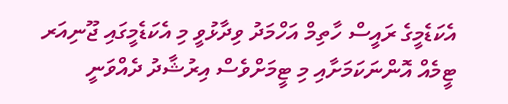އެކަޑެމީގެ ރައީސް ހާތިމް އަހްމަދު ވިދާޅުވީ މި އެކަޑެމީގައި ޖޫނިއަރ ޓީމެއް އޮންނަކަމަށާއި މި ޓީމަށްވެސް އިރުޝާދު ދެއްވަނީ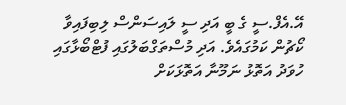އޭ.އެފް.ސީ ގެ ބީ އަދި ސީ ލައިސަންސް ލިބިފައިވާ ކޯޗުން ކަމުގައެވެ. އަދި މުސްތަގްބަލުގައި ފުޓްބޯޅާގައި ހުވަދު އަތޮޅު ނަމޫނާ އަތޮޅަކަށް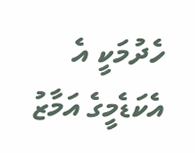ހެދުމަކީ އެ އެކަޑެމީގެ އަމާޒު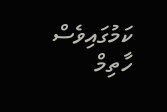ކަމުގައިވެސް ހާތިމް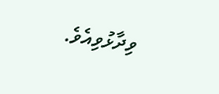ވިދާޅުވިއެވެ.